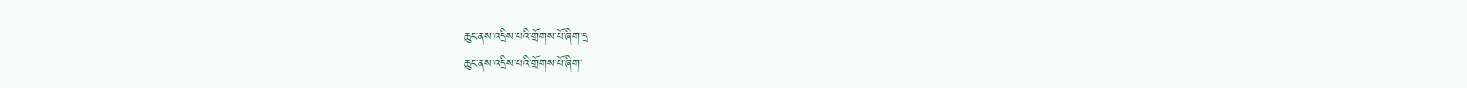ཆུང་ནས་འདྲིས་པའི་གྲོགས་པོ་ཞིག་དྲ
ཆུང་ནས་འདྲིས་པའི་གྲོགས་པོ་ཞིག་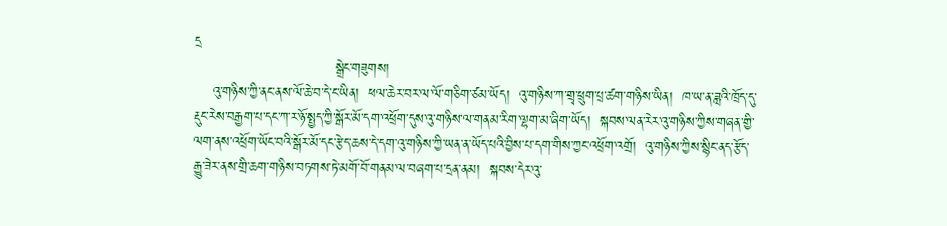དྲ
                              སྒྲེང་གཟུགས།
    འུ་གཉིས་ཀྱི་ནང་ནས་ལོ་ཆེ་བ་དེ་ང་ཡིན།  ཕལ་ཆེར་བར་ལ་ལོ་གཅིག་ཙམ་ཡོད།  འུ་གཉིས་ཀ་གྲྭ་ཕྲུག་པྲ་ཚག་གཉིས་ཡིན།  ཁ་ཡ་ན་ཟླའི་ཁྲོད་དུ་རྡུང་རེས་བརྒྱག་པ་དང་ཀ་ར་ཉོ་སྤྱད་ཀྱི་སྒོར་མོ་དག་འཕྲོག་དུས་འུ་གཉིས་ལ་གནམ་རིག་ལྷག་མ་ཞིག་ཡོད།  སྐབས་ལན་རེར་འུ་གཉིས་ཀྱིས་གཞན་གྱི་ལག་ནས་འཕྲོག་ཡོང་བའི་སྒོར་མོ་དང་རྩེད་ཆས་དེ་དག་འུ་གཉིས་ཀྱི་ཡན་ན་ཡོད་པའི་བྱིས་པ་དག་གིས་ཀྱང་འཕྲོག་འགྲོ།  འུ་གཉིས་ཀྱིས་སྙིང་ནད་རྩོད་རྒྱུ་ཟེར་ནས་གྲི་ཆག་གཉིས་བཏགས་ཏེ་མགོ་བོ་གནམ་ལ་བཞག་པ་དྲན་ནམ།  སྐབས་དེར་འུ་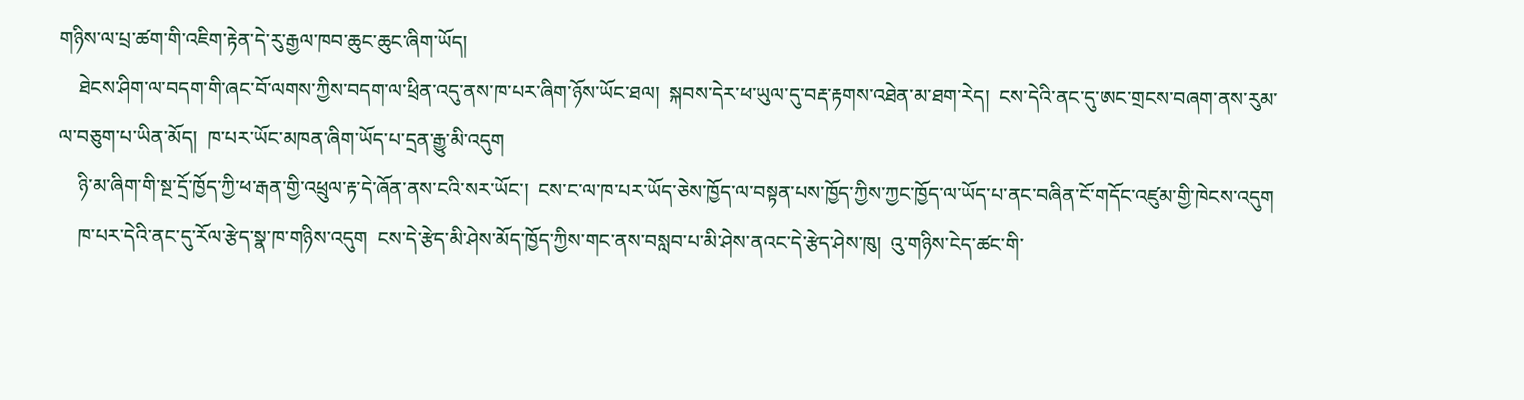གཉིས་ལ་པྲ་ཚག་གི་འཇིག་རྟེན་དེ་རུ་རྒྱལ་ཁབ་ཆུང་ཆུང་ཞིག་ཡོད།
    ཐེངས་ཤིག་ལ་བདག་གི་ཞང་བོ་ལགས་ཀྱིས་བདག་ལ་ཕྲིན་འདུ་ནས་ཁ་པར་ཞིག་ཉོས་ཡོང་ཐལ།  སྐབས་དེར་ཕ་ཡུལ་དུ་བརྡ་རྟགས་འཐེན་མ་ཐག་རེད།  ངས་དེའི་ནང་དུ་ཨང་གྲངས་བཞག་ནས་རུམ་ལ་བཅུག་པ་ཡིན་མོད།  ཁ་པར་ཡོང་མཁན་ཞིག་ཡོད་པ་དྲན་རྒྱུ་མི་འདུག
    ཉི་མ་ཞིག་གི་སྔ་དྲོ་ཁྱོད་ཀྱི་ཕ་རྒན་གྱི་འཕྲུལ་རྟ་དེ་ཞོན་ནས་ངའི་སར་ཡོང་།  ངས་ང་ལ་ཁ་པར་ཡོད་ཅེས་ཁྱོད་ལ་བསྟན་པས་ཁྱོད་ཀྱིས་ཀྱང་ཁྱོད་ལ་ཡོད་པ་ནང་བཞིན་ངོ་གདོང་འཛུམ་གྱི་ཁེངས་འདུག
    ཁ་པར་དེའི་ནང་དུ་རོལ་རྩེད་སྣ་ཁ་གཉིས་འདུག  ངས་དེ་རྩེད་མི་ཤེས་མོད་ཁྱོད་ཀྱིས་གང་ནས་བསླབ་པ་མི་ཤེས་ནའང་དེ་རྩེད་ཤེས་ཁུ།  འུ་གཉིས་ངེད་ཚང་གི་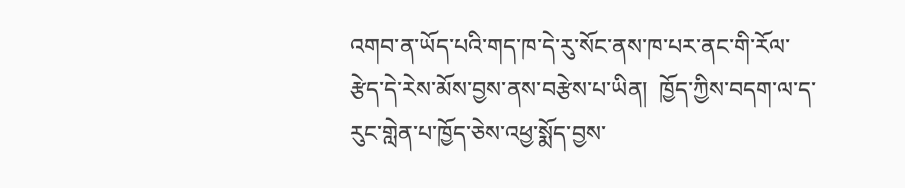འགབ་ན་ཡོད་པའི་གད་ཁ་དེ་རུ་སོང་ནས་ཁ་པར་ནང་གི་རོལ་རྩེད་དེ་རེས་མོས་བྱས་ནས་བརྩེས་པ་ཡིན།  ཁྱོད་ཀྱིས་བདག་ལ་ད་རུང་གླེན་པ་ཁྱོད་ཅེས་འཕྱ་སྨོད་བྱས་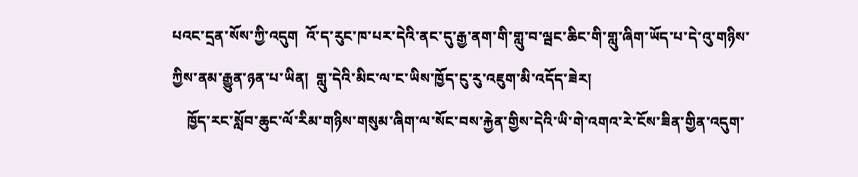པའང་དྲན་སོས་ཀྱི་འདུག  འོ་ད་རུང་ཁ་པར་དེའི་ནང་དུ་རྒྱ་ནག་གི་གླུ་བ་ལྦང་ཆིང་གི་གླུ་ཞིག་ཡོད་པ་དེ་འུ་གཉིས་ཀྱིས་ནམ་རྒྱུན་ཉན་པ་ཡིན།  གླུ་དེའི་མིང་ལ་ང་ཡིས་ཁྱོད་ངུ་རུ་འཇུག་མི་འདོད་ཟེར།
    ཁྱོད་རང་སློབ་ཆུང་ལོ་རིམ་གཉིས་གསུམ་ཞིག་ལ་སོང་བས་རྐྱེན་གྱིས་དེའི་ཡི་གེ་འགའ་རེ་ངོས་ཟིན་གྱིན་འདུག་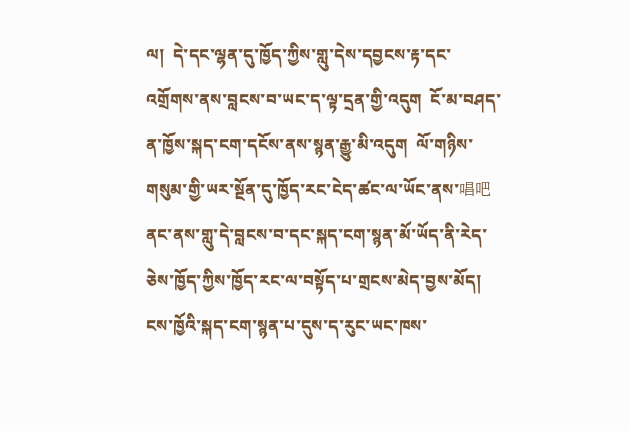ལ།  དེ་དང་ལྷན་དུ་ཁྱོད་ཀྱིས་གླུ་དེས་དབྱངས་རྟ་དང་འགྲོགས་ནས་བླངས་བ་ཡང་ད་ལྟ་དྲན་གྱི་འདུག  ངོ་མ་བཤད་ན་ཁྱོས་སྐད་ངག་དངོས་ནས་སྙན་རྒྱུ་མི་འདུག  ལོ་གཉིས་གསུམ་གྱི་ཡར་སྔོན་དུ་ཁྱོད་རང་ངེད་ཚང་ལ་ཡོང་ནས་唱吧ནང་ནས་གླུ་དེ་བླངས་བ་དང་སྐད་ངག་སྙན་མོ་ཡོད་ནི་རེད་ཅེས་ཁྱོད་ཀྱིས་ཁྱོད་རང་ལ་བསྟོད་པ་གྲངས་མེད་བྱས་མོད།  ངས་ཁྱོའི་སྐད་ངག་སྙན་པ་དུས་ད་རུང་ཡང་ཁས་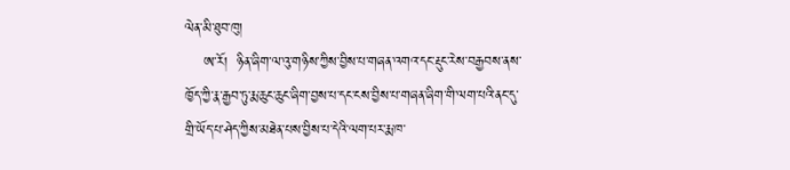ལེན་མི་ཐུབ་ཁུ།
    ཨ་རོ།  ཉིན་ཞིག་ལ་འུ་གཉིས་ཀྱིས་བྱིས་པ་གཞན་འགའ་དང་རྡུང་རེས་བརྒྱབས་ནས་ཁྱོད་ཀྱི་རྣ་རྒྱབ་ཏུ་རྨ་ཆུང་ཆུང་ཞིག་བྱས་པ་དང་ངས་བྱིས་པ་གཞན་ཞིག་གི་ལག་པའི་ནང་དུ་གྲི་ཡོད་པ་ཤེད་ཀྱིས་མཐེན་པས་བྱིས་པ་དེའི་ལག་པར་རྨ་ཁ་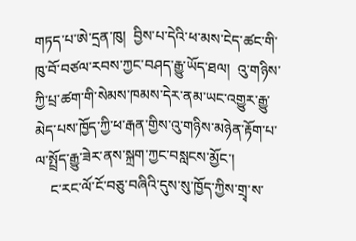གཏད་པ་ཨེ་དྲན་ཁུ།  བྱིས་པ་དེའི་ཕ་མས་ངེད་ཚང་གི་ཁུ་བོ་བཙལ་རབས་ཀྱང་བཤད་རྒྱུ་ཡོད་ཐལ།  འུ་གཉིས་ཀྱི་པྲ་ཚག་གི་སེམས་ཁམས་དེར་ནམ་ཡང་འགྱུར་རྒྱུ་མེད་པས་ཁྱོད་ཀྱི་ཕ་རྒན་གྱིས་འུ་གཉིས་མཉེན་རྟོག་པ་ལ་སྤྲོད་རྒྱུ་ཟེར་ནས་སྐྲག་ཀྱང་བསླངས་མྱོང་།
    ང་རང་ལོ་ངོ་བཅུ་བཞིའི་དུས་སུ་ཁྱོད་ཀྱིས་གྲྭ་ས་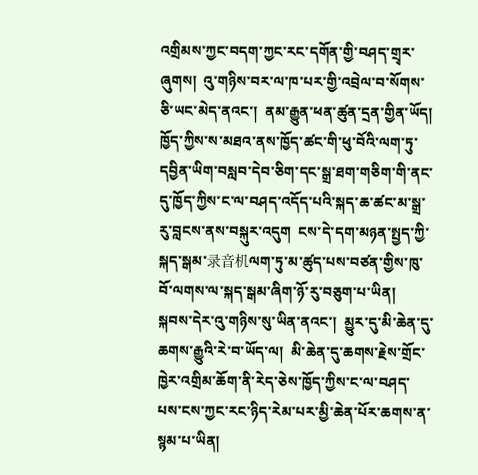འགྲིམས་ཀྱང་བདག་ཀྱང་རང་དགོན་གྱི་བཤད་གྲྭར་ཞུགས།  འུ་གཉིས་བར་ལ་ཁ་པར་གྱི་འབྲེལ་བ་སོགས་ཅི་ཡང་མེད་ནའང་།  ནམ་རྒྱུན་ཕན་ཚུན་དྲན་གྱིན་ཡོད།  ཁྱོད་ཀྱིས་ས་མཐའ་ནས་ཁྱོད་ཚང་གི་ཕུ་བོའི་ལག་ཏུ་དབྱིན་ཡིག་བསླབ་དེབ་ཅིག་དང་སྒྲ་ཐག་གཅིག་གི་ནང་དུ་ཁྱོད་ཀྱིས་ང་ལ་བཤད་འདོད་པའི་སྐད་ཆ་ཚང་མ་སྒྲ་རུ་བླངས་ནས་བསྐུར་འདུག  ངས་དེ་དག་མཉན་སྤྱད་ཀྱི་སྐད་སྒམ་录音机ལག་ཏུ་མ་ཚུད་པས་བཙན་གྱིས་ཁུ་བོ་ལགས་ལ་སྐད་སྒམ་ཞིག་ཉོ་རུ་བཅུག་པ་ཡིན།  སྐབས་དེར་འུ་གཉིས་སུ་ཡིན་ནའང་།  མྱུར་དུ་མི་ཆེན་དུ་ཆགས་རྒྱུའི་རེ་བ་ཡོད་ལ།  མི་ཆེན་དུ་ཆགས་རྗེས་གྲོང་ཁྱེར་འགྲིམ་ཆོག་ནི་རེད་ཅེས་ཁྱོད་ཀྱིས་ང་ལ་བཤད་པས་ངས་ཀྱང་རང་ཉིད་རེམ་པར་མྱི་ཆེན་པོར་ཆགས་ན་སྙམ་པ་ཡིན།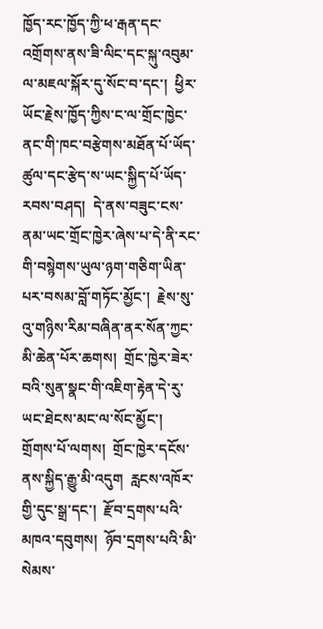ཁྱོད་རང་ཁྱོད་ཀྱི་ཕ་རྒན་དང་འགྲོགས་ནས་ཟི་ལིང་དང་སྐུ་འབུམ་ལ་མཇལ་སྐོར་དུ་སོང་བ་དང་།  ཕྱིར་ཡོང་རྗེས་ཁྱོད་ཀྱིས་ང་ལ་གྲོང་ཁྱེང་ནང་གི་ཁང་བརྩེགས་མཐོན་པོ་ཡོད་ཚུལ་དང་རྩེད་ས་ཡང་སྐྱིད་པོ་ཡོད་རབས་བཤད།  དེ་ནས་བཟུང་ངས་ནམ་ཡང་གྲོང་ཁྱེར་ཞེས་པ་དེ་ནི་རང་གི་བསྙེགས་ཡུལ་ཉག་གཅིག་ཡིན་པར་བསམ་བློ་གཏོང་མྱོང་།  རྗེས་སུ་འུ་གཉིས་རིམ་བཞིན་ནར་སོན་ཀྱང་མི་ཆེན་པོར་ཆགས།  གྲོང་ཁྱེར་ཟེར་བའི་སུན་སྣང་གི་འཇིག་རྟེན་དེ་རུ་ཡང་ཐེངས་མང་ལ་སོང་མྱོང་།  གྲོགས་པོ་ལགས།  གྲོང་ཁྱེར་དངོས་ནས་སྐྱིད་རྒྱུ་མི་འདུག  རླངས་འཁོར་གྱི་དུང་སྒྲ་དང་།  རྫོབ་དྲགས་པའི་མཁའ་དབུགས།  ཉོབ་དྲགས་པའི་མི་སེམས་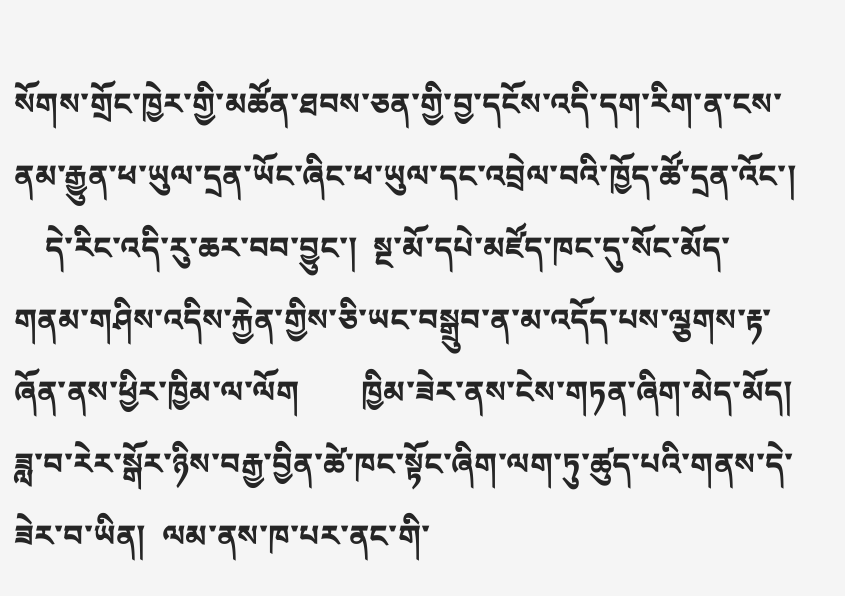སོགས་གྲོང་ཁྱེར་གྱི་མཚོན་ཐབས་ཅན་གྱི་བྱ་དངོས་འདི་དག་རིག་ན་ངས་ནམ་རྒྱུན་ཕ་ཡུལ་དྲན་ཡོང་ཞིང་ཕ་ཡུལ་དང་འབྲེལ་བའི་ཁྱོད་ཚོ་དྲན་འོང་།
    དེ་རིང་འདི་རུ་ཆར་བབ་བྱུང་།  སྔ་མོ་དཔེ་མཛོད་ཁང་དུ་སོང་མོད་གནམ་གཤིས་འདིས་རྐྱེན་གྱིས་ཅི་ཡང་བསྒྲུབ་ན་མ་འདོད་པས་ལྕགས་རྟ་ཞོན་ནས་ཕྱིར་ཁྱིམ་ལ་ལོག        ཁྱིམ་ཟེར་ནས་ངེས་གཏན་ཞིག་མེད་མོད།  ཟླ་བ་རེར་སྒོར་ཉིས་བརྒྱ་བྱིན་ཚེ་ཁང་སྟོང་ཞིག་ལག་ཏུ་ཚུད་པའི་གནས་དེ་ཟེར་བ་ཡིན།  ལམ་ནས་ཁ་པར་ནང་གི་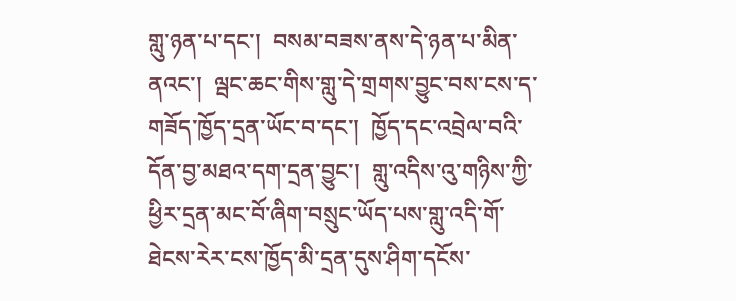གླུ་ཉན་པ་དང་།  བསམ་བཟས་ནས་དེ་ཉན་པ་མིན་ནའང་།  ལྦང་ཆང་གིས་གླུ་དེ་གྲགས་བྱུང་བས་ངས་ད་གཟོད་ཁྱོད་དྲན་ཡོང་བ་དང་།  ཁྱོད་དང་འབྲེལ་བའི་དོན་བྱ་མཐའ་དག་དྲན་བྱུང་།  གླུ་འདིས་འུ་གཉིས་ཀྱི་ཕྱིར་དྲན་མང་བོ་ཞིག་བསྲུང་ཡོད་པས་གླུ་འདི་གོ་ཐེངས་རེར་ངས་ཁྱོད་མི་དྲན་དུས་ཤིག་དངོས་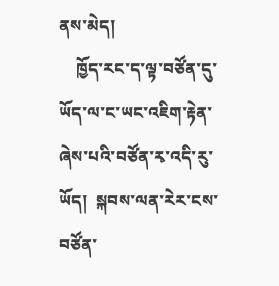ནས་མེད།
    ཁྱོད་རང་ད་ལྟ་བཙོན་དུ་ཡོད་ལ་ང་ཡང་འཇིག་རྟེན་ཞེས་པའི་བཙོན་རྭ་འདི་རུ་ཡོད།  སྐབས་ལན་རེར་ངས་བཙོན་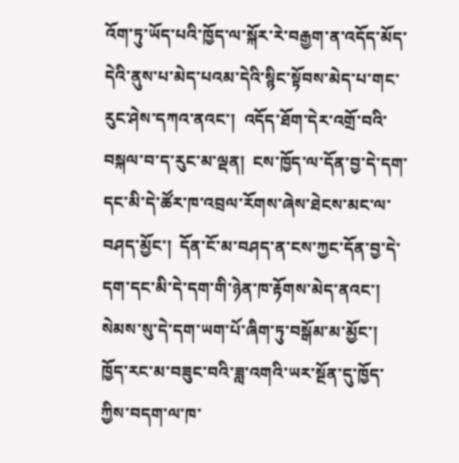འོག་ཏུ་ཡོད་པའི་ཁྱོད་ལ་སྐོར་རེ་བརྒྱག་ན་འདོད་མོད་དེའི་ནུས་པ་མེད་པའམ་དེའི་སྙིང་སྟོབས་མེད་པ་གང་རུང་ཤེས་དཀའ་ནའང་།  འདོད་ཐོག་དེར་འགྲོ་བའི་བསྐལ་བ་ད་རུང་མ་ལྡན།  ངས་ཁྱོད་ལ་དོན་བྱ་དེ་དག་དང་མི་དེ་ཚོར་ཁ་འབྲལ་རོགས་ཞེས་ཐེངས་མང་ལ་བཤད་མྱོང་།  དོན་ངོ་མ་བཤད་ན་ངས་ཀྱང་དོན་བྱ་དེ་དག་དང་མི་དེ་དག་གི་ཉེན་ཁ་རྟོགས་མེད་ནའང་།  སེམས་སུ་དེ་དག་ཡག་པོ་ཞིག་ཏུ་བསྒོམ་མ་མྱོང་།  ཁྱོད་རང་མ་བཟུང་བའི་ཟླ་འགའི་ཡར་སྔོན་དུ་ཁྱོད་ཀྱིས་བདག་ལ་ཁ་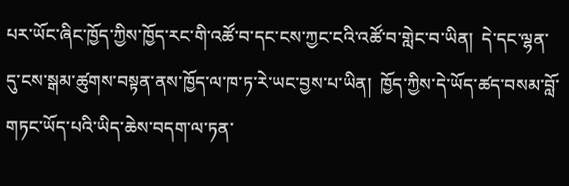པར་ཡོང་ཞིང་ཁྱོད་ཀྱིས་ཁྱོད་རང་གི་འཚོ་བ་དང་ངས་ཀྱང་ངའི་འཚོ་བ་གླེང་བ་ཡིན།  དེ་དང་ལྷན་དུ་ངས་སྒམ་ཚུགས་བསྟན་ནས་ཁྱོད་ལ་ཁ་ཏ་རེ་ཡང་བྱས་པ་ཡིན།  ཁྱོད་ཀྱིས་དེ་ཡོད་ཚད་བསམ་བློ་གཏང་ཡོད་པའི་ཡིད་ཆེས་བདག་ལ་ཏན་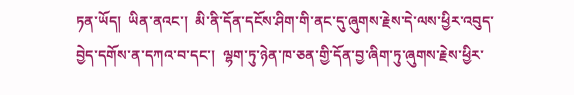ཏན་ཡོད།  ཡིན་ནའང་།  མི་ནི་དོན་དངོས་ཤིག་གི་ནང་དུ་ཞུགས་རྗེས་དེ་ལས་ཕྱིར་འབུད་བྱེད་དགོས་ན་དཀའ་བ་དང་།  ལྷག་ཏུ་ཉེན་ཁ་ཅན་གྱི་དོན་བྱ་ཞིག་ཏུ་ཞུགས་རྗེས་ཕྱིར་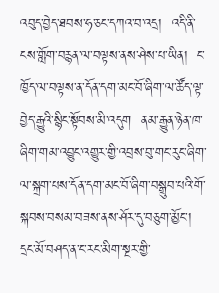འབུད་བྱེད་ཐབས་ཧ་ཅང་དཀའ་བ་འདྲ།  འདི་ནི་ངས་གློག་བརྙན་ལ་བལྟས་ནས་ཤེས་པ་ཡིན།  ང་ཁྱོད་ལ་བལྟས་ན་དོན་དག་མང་བོ་ཞིག་ལ་ཚོད་ལྟ་བྱེད་རྒྱུའི་སྙིང་སྟོབས་མི་འདུག  ནམ་རྒྱུན་ཉེན་ཁ་ཞིག་གམ་འབྱུང་འགྱུར་གྱི་འབྲས་བུ་གང་རུང་ཞིག་ལ་སྐྲག་པས་དོན་དག་མང་བོ་ཞིག་བསྒྲུབ་པའི་གོ་སྐབས་བསམ་བཟས་ནས་ཤོར་དུ་བཅུག་མྱོང་།  དྲང་མོ་བཤད་ན་ང་རང་མིག་སྔར་གྱི་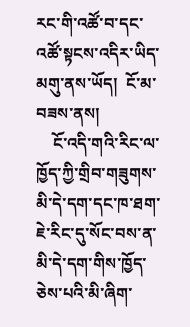རང་གི་འཚོ་བ་དང་འཚོ་སྟངས་འདིར་ཡིད་མགུ་ནས་ཡོད།  ངོ་མ་བཟས་ནས།
    ངོ་འདི་གའི་རིང་ལ་ཁྱོད་ཀྱི་གྲིབ་གཟུགས་མི་དེ་དག་དང་ཁ་ཐག་ཇེ་རིང་དུ་སོང་བས་ན་མི་དེ་དག་གིས་ཁྱོད་ཅེས་པའི་མི་ཞིག་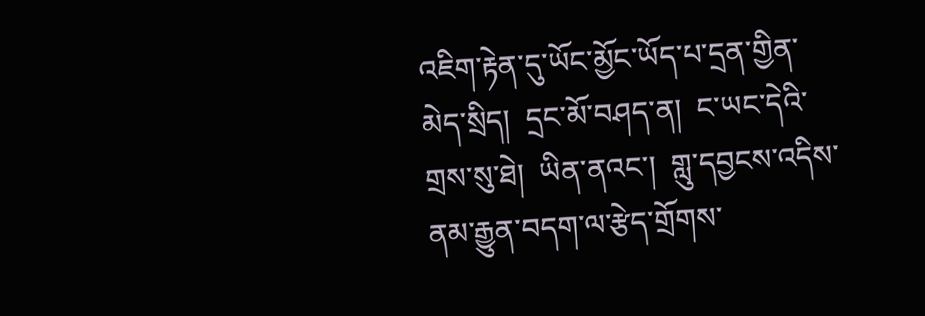འཇིག་རྟེན་དུ་ཡོང་མྱོང་ཡོད་པ་དྲན་གྱིན་མེད་སྲིད།  དྲང་མོ་བཤད་ན།  ང་ཡང་དེའི་གྲས་སུ་ཐེ།  ཡིན་ནའང་།  གླུ་དབྱངས་འདིས་ནམ་རྒྱུན་བདག་ལ་རྩེད་གྲོགས་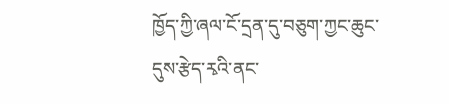ཁྱོད་ཀྱི་ཞལ་ངོ་དྲན་དུ་བཅུག་ཀྱང་ཆུང་དུས་རྩེད་རྭའི་ནང་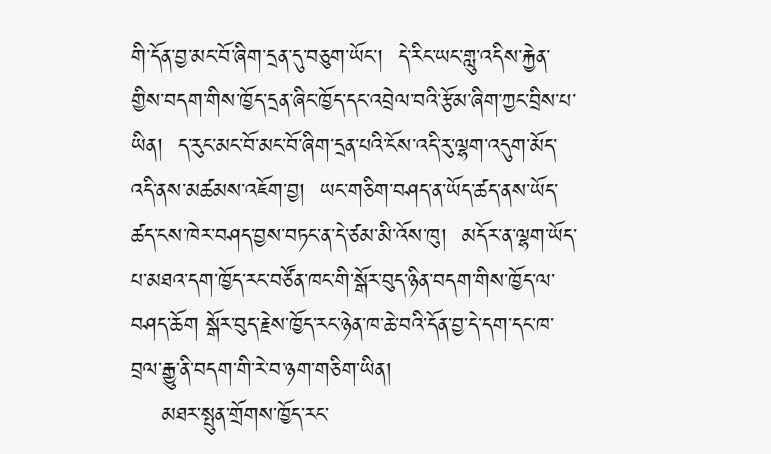གི་དོན་བྱ་མང་བོ་ཞིག་དྲན་དུ་བཅུག་ཡོང་།  དེ་རིང་ཡང་གླུ་འདིས་རྐྱེན་གྱིས་བདག་གིས་ཁྱོད་དྲན་ཞིང་ཁྱོད་དང་འབྲེལ་བའི་རྩོམ་ཞིག་ཀྱང་བྲིས་པ་ཡིན།  ད་རུང་མང་བོ་མང་བོ་ཞིག་དྲན་པའི་ངོས་འདི་རུ་ལྷག་འདུག་མོད་འདི་ནས་མཚམས་འཇོག་བྱ།  ཡང་གཅིག་བཤད་ན་ཡོད་ཚད་ནས་ཡོད་ཚད་ངས་ཁེར་བཤད་བྱས་བཏང་ན་དེ་ཙམ་མི་འོས་ཁུ།  མདོར་ན་ལྷག་ཡོད་པ་མཐའ་དག་ཁྱོད་རང་བཙོན་ཁང་གི་སྒོར་བུད་ཉིན་བདག་གིས་ཁྱོད་ལ་བཤད་ཆོག སྒོར་བུད་རྗེས་ཁྱོད་རང་ཉེན་ཁ་ཆེ་བའི་དོན་བྱ་དེ་དག་དང་ཁ་བྲལ་རྒྱུ་ནི་བདག་གི་རེ་བ་ཉག་གཅིག་ཡིན།
    མཐར་སྤུན་གྲོགས་ཁྱོད་རང་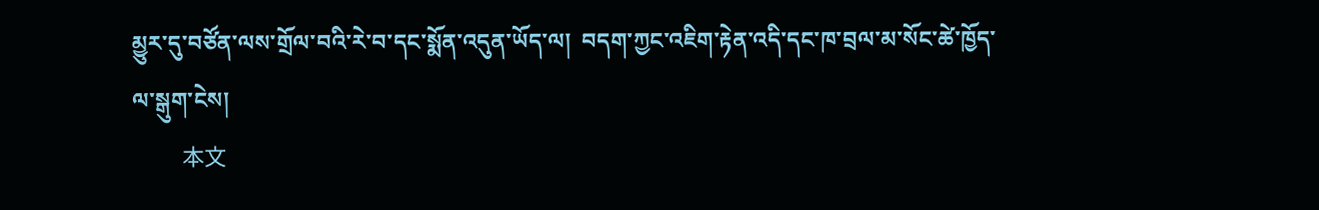མྱུར་དུ་བཙོན་ལས་གྲོལ་བའི་རེ་བ་དང་སྨོན་འདུན་ཡོད་ལ།  བདག་ཀྱང་འཇིག་རྟེན་འདི་དང་ཁ་བྲལ་མ་སོང་ཚེ་ཁྱོད་ལ་སྒུག་ངེས།
          本文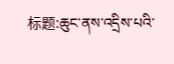标题:ཆུང་ནས་འདྲིས་པའི་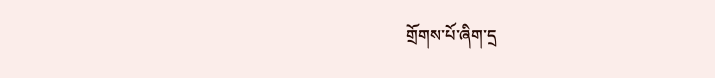གྲོགས་པོ་ཞིག་དྲ